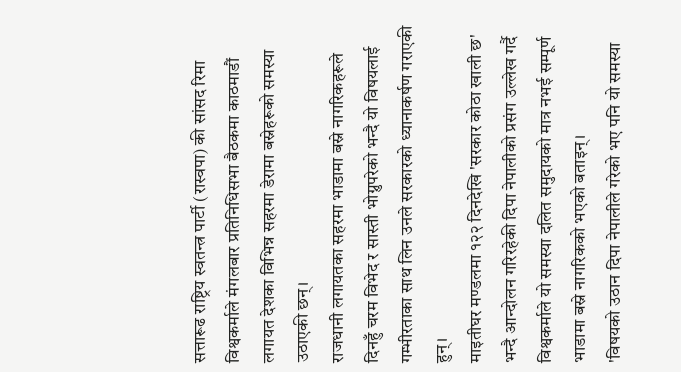सत्तारूढ राष्ट्रिय स्वतन्त्र पार्टी (रास्वपा) की सांसद रिमा विश्वकर्माले मंगलबार प्रतिनिधिसभा बैठकमा काठमाडौं लगायत देशका विभिन्न सहरमा डेरामा बस्नेहरूको समस्या उठाएकी छन्।
राजधानी लगायतका सहरमा भाडामा बस्ने नागरिकहरूले दिनहुँ चरम विभेद र सास्ती भोग्नुपरेको भन्दै यो विषयलाई गम्भीरताका साथ लिन उनले सरकारको ध्यानाकर्षण गराएकी हुन्।
माइतीघर मण्डलमा १२२ दिनदेखि 'सरकार कोठा खाली छ' भन्दै आन्दोलन गरिरहेकी दिपा नेपालीको प्रसंग उल्लेख गर्दै विश्वकर्माले यो समस्या दलित समुदायको मात्र नभई सम्पूर्ण भाडामा बस्ने नागरिकको भएको बताइन्।
'विषयको उठान दिपा नेपालीले गरेको भए पनि यो समस्या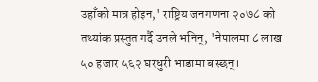उहाँको मात्र होइन,' राष्ट्रिय जनगणना २०७८ को तथ्यांक प्रस्तुत गर्दै उनले भनिन्, 'नेपालमा ८ लाख ५० हजार ५६२ घरधुरी भाडामा बस्छन्।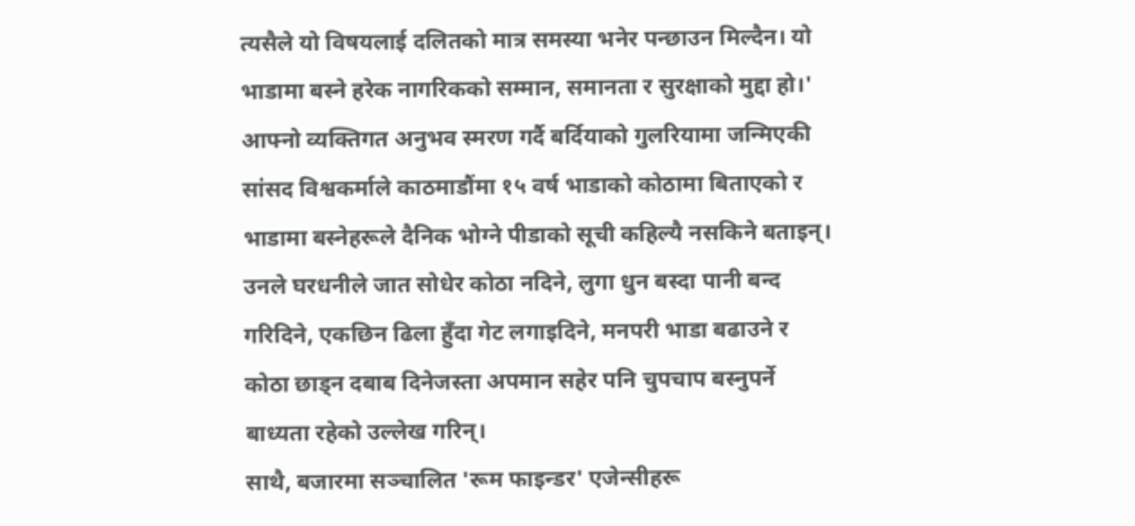त्यसैले यो विषयलाई दलितको मात्र समस्या भनेर पन्छाउन मिल्दैन। यो भाडामा बस्ने हरेक नागरिकको सम्मान, समानता र सुरक्षाको मुद्दा हो।'
आफ्नो व्यक्तिगत अनुभव स्मरण गर्दै बर्दियाको गुलरियामा जन्मिएकी सांसद विश्वकर्माले काठमाडौंमा १५ वर्ष भाडाको कोठामा बिताएको र भाडामा बस्नेहरूले दैनिक भोग्ने पीडाको सूची कहिल्यै नसकिने बताइन्।
उनले घरधनीले जात सोधेर कोठा नदिने, लुगा धुन बस्दा पानी बन्द गरिदिने, एकछिन ढिला हुँदा गेट लगाइदिने, मनपरी भाडा बढाउने र कोठा छाड्न दबाब दिनेजस्ता अपमान सहेर पनि चुपचाप बस्नुपर्ने बाध्यता रहेको उल्लेख गरिन्।
साथै, बजारमा सञ्चालित 'रूम फाइन्डर' एजेन्सीहरू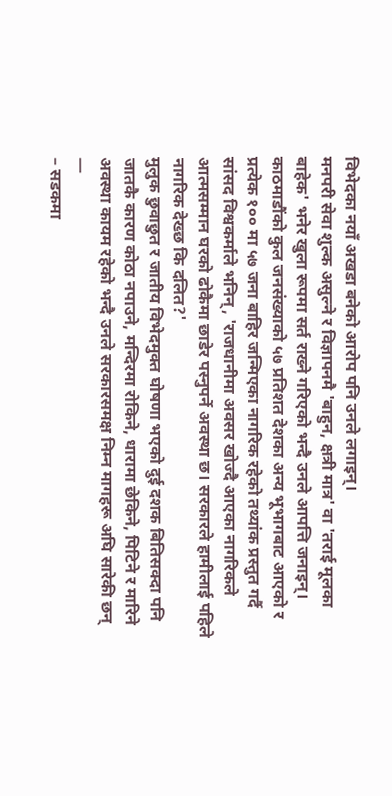विभेदका नयाँ अखडा बनेको आरोप पनि उनले लगाइन्।
मनपरी सेवा शुल्क असुल्ने र विज्ञापनमै 'बाहुन, क्षत्री मात्र' वा 'तराई मूलका बाहेक' भनेर खुला रूपमा सर्त राख्ने गरिएको भन्दै उनले आपत्ति जनाइन्।
काठमाडौंको कुल जनसंख्याको ५७ प्रतिशत देशका अन्य भूभागबाट आएको र प्रत्येक १०० मा ५७ जना बाहिर जन्मिएका नागरिक रहेको तथ्यांक प्रस्तुत गर्दै सांसद विश्वकर्माले भनिन्, 'राजधानीमा अवसर खोज्दै आएका नागरिकले आत्मसम्मान घरको ढोकैमा छाडेर पस्नुपर्ने अवस्था छ। सरकारले हामीलाई पहिले नागरिक देख्छ कि दलित?'
मुलुक छुवाछुत र जातीय विभेदमुक्त घोषणा भएको दुई दशक बितिसक्दा पनि जातकै कारण कोठा नपाउने, मन्दिरमा रोकिने, धारामा छेकिने, पिटिने र मारिने अवस्था कायम रहेको भन्दै उनले सरकारसमक्ष निम्न मागहरू अघि सारेकी छन् —
– सडकमा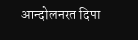आन्दोलनरत दिपा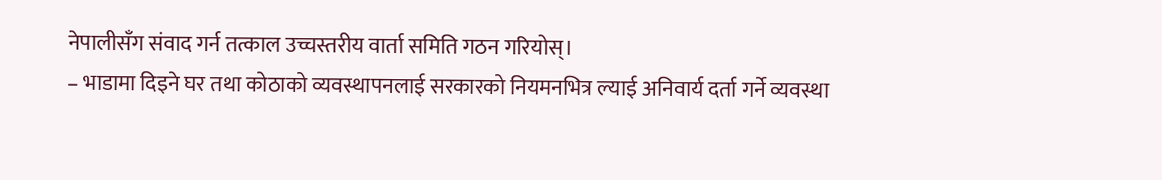नेपालीसँग संवाद गर्न तत्काल उच्चस्तरीय वार्ता समिति गठन गरियोस्।
– भाडामा दिइने घर तथा कोठाको व्यवस्थापनलाई सरकारको नियमनभित्र ल्याई अनिवार्य दर्ता गर्ने व्यवस्था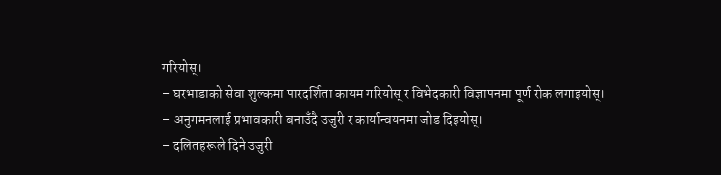गरियोस्।
– घरभाडाको सेवा शुल्कमा पारदर्शिता कायम गरियोस् र विभेदकारी विज्ञापनमा पूर्ण रोक लगाइयोस्।
– अनुगमनलाई प्रभावकारी बनाउँदै उजुरी र कार्यान्वयनमा जोड दिइयोस्।
– दलितहरूले दिने उजुरी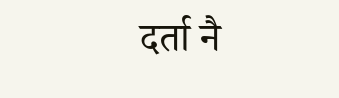दर्ता नै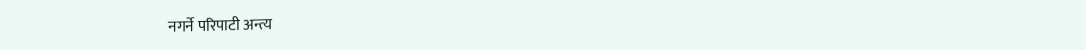नगर्ने परिपाटी अन्त्य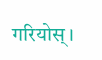गरियोस्।